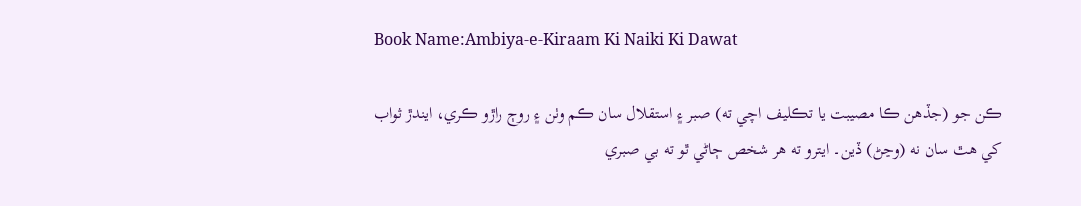Book Name:Ambiya-e-Kiraam Ki Naiki Ki Dawat

ڪن جو (جڏهن ڪا مصيبت يا تڪليف اچي ته) صبر ۽ استقلال سان ڪم وٺن ۽ روڄ راڙو ڪري، ايندڙ ثواب کي هٿ سان نه (وڃڻ) ڏين۔ ايترو ته هر شخص ڄاڻي ٿو ته بي صبري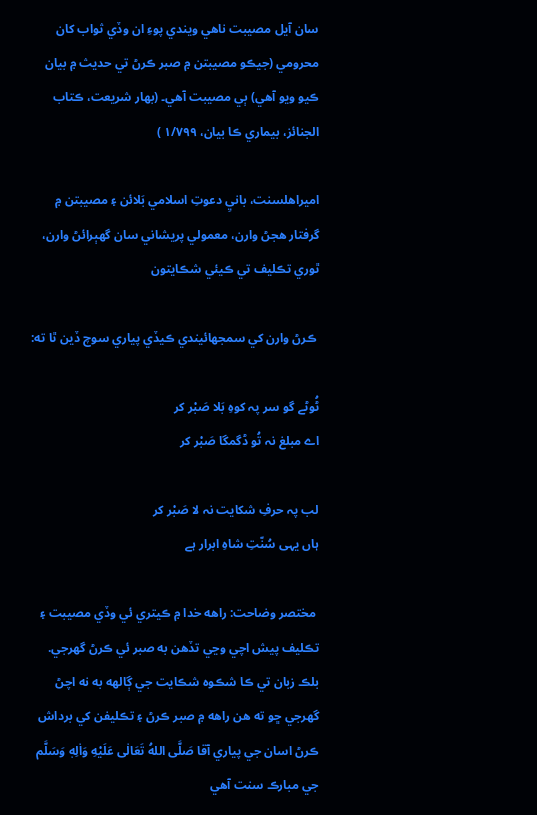سان آيل مصيبت ناهي ويندي پوءِ ان وڏي ثواب کان محرومي (جيڪو مصيبتن ۾ صبر ڪرڻ تي حديث ۾ بيان ڪيو ويو آهي) ٻي مصيبت آهي۔ (بهار شريعت، ڪتاب الجنائز، بيماري ڪا بيان، ۱/۷۹۹ )

اميراهلسنت، بانيِ دعوتِ اسلامي بَلائن ۽ مصيبتن ۾ گرفتار هجڻ وارن، معمولي پريشاني سان گهٻرائڻ وارن، ٿوري تڪليف تي ڪيئي شڪايتون

 ڪرڻ وارن کي سمجهائيندي ڪيڏي پياري سوچ ڏين ٿا ته:

ٹُوٹے گو سر پہ کوہِ بَلا صَبْر کر                                            اے مبلغ نہ تُو ڈگمگا صَبْر کر

لب پہ حرفِ شکایت نہ لا صَبْر کر                                      ہاں یہی سُنّتِ شاہِ ابرار ہے

 مختصر وضاحت: راهه خدا ۾ ڪيتري ئي وڏي مصيبت ۽ تڪليف پيش اچي وڃي تڏهن به صبر ئي ڪرڻ گهرجي. بلڪ زبان تي ڪا شڪوه شڪايت جي ڳالهه به نه اچڻ گهرجي ڇو ته هن راهه ۾ صبر ڪرڻ ۽ تڪليفن کي برداش ڪرڻ اسان جي پياري آقا صَلَّى اللهُ تَعَالٰى عَلَيْهِ وَاٰلِهٖ وَسَلَّم جي مبارڪ سنت آهي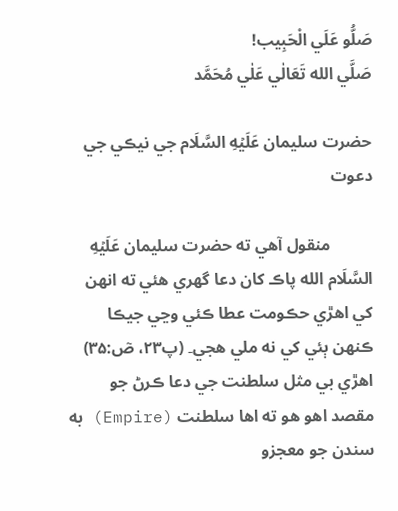صَلُّو عَلَي الْحَبِيب!                                                                                     صَلَّي الله تَعَالٰي عَلٰي مُحَمَّد

حضرت سليمان عَلَيۡهِ السَّلَام جي نيڪي جي دعوت

          منقول آهي ته حضرت سليمان عَلَيۡهِ السَّلَام الله پاڪ کان دعا گھري هئي ته انهن کي اهڙي حڪومت عطا ڪئي وڃي جيڪا ڪنهن ٻئي کي نه ملي هجي۔ (پ۲۳، صٓ:۳۵) اهڙي بي مثل سلطنت جي دعا ڪرڻ جو مقصد اهو هو ته اها سلطنت (Empire) به سندن جو معجزو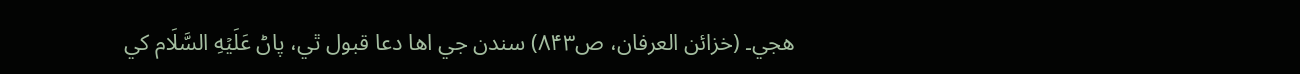هجي۔ (خزائن العرفان، ص۸۴۳) سندن جي اها دعا قبول ٿي، پاڻ عَلَيۡهِ السَّلَام کي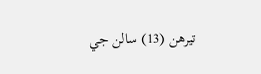تيرهن (13) سالن جي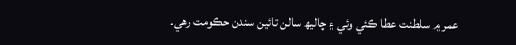عمر ۾ سلطنت عطا ڪئي وئي ۽ چاليھ سالن تائين سندن حڪومت رهي۔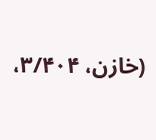(خازن، ۳/۴۰۴،